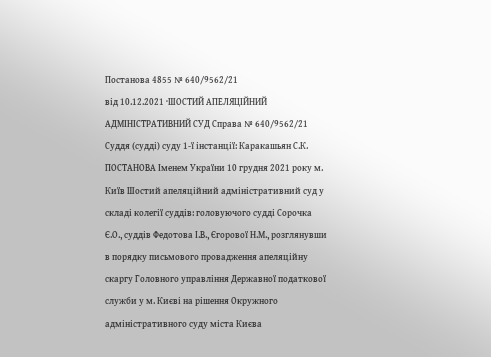Постанова 4855 № 640/9562/21
від 10.12.2021 ·ШОСТИЙ АПЕЛЯЦІЙНИЙ АДМІНІСТРАТИВНИЙ СУД Справа № 640/9562/21 Суддя (судді) суду 1-ї інстанції: Каракашьян С.К. ПОСТАНОВА Іменем України 10 грудня 2021 року м. Київ Шостий апеляційний адміністративний суд у складі колегії суддів: головуючого судді Сорочка Є.О., суддів Федотова І.В., Єгорової Н.М., розглянувши в порядку письмового провадження апеляційну скаргу Головного управління Державної податкової служби у м. Києві на рішення Окружного адміністративного суду міста Києва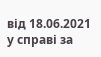від 18.06.2021 у справі за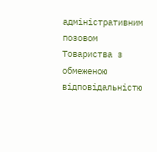адміністративним позовом Товариства з обмеженою відповідальністю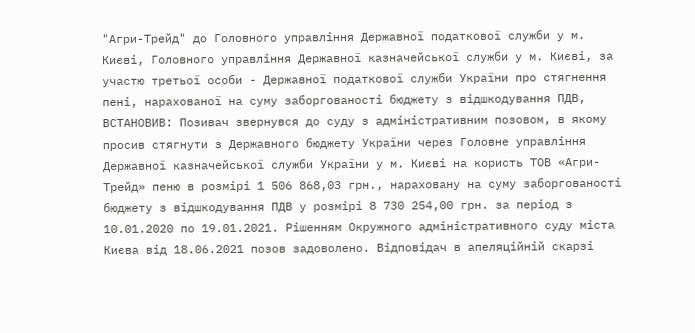"Агри-Трейд" до Головного управління Державної податкової служби у м. Києві, Головного управління Державної казначейської служби у м. Києві, за участю третьої особи - Державної податкової служби України про стягнення пені, нарахованої на суму заборгованості бюджету з відшкодування ПДВ, ВСТАНОВИВ: Позивач звернувся до суду з адміністративним позовом, в якому просив стягнути з Державного бюджету України через Головне управління Державної казначейської служби України у м. Києві на користь ТОВ «Агри-Трейд» пеню в розмірі 1 506 868,03 грн., нараховану на суму заборгованості бюджету з відшкодування ПДВ у розмірі 8 730 254,00 грн. за період з 10.01.2020 по 19.01.2021. Рішенням Окружного адміністративного суду міста Києва від 18.06.2021 позов задоволено. Відповідач в апеляційній скарзі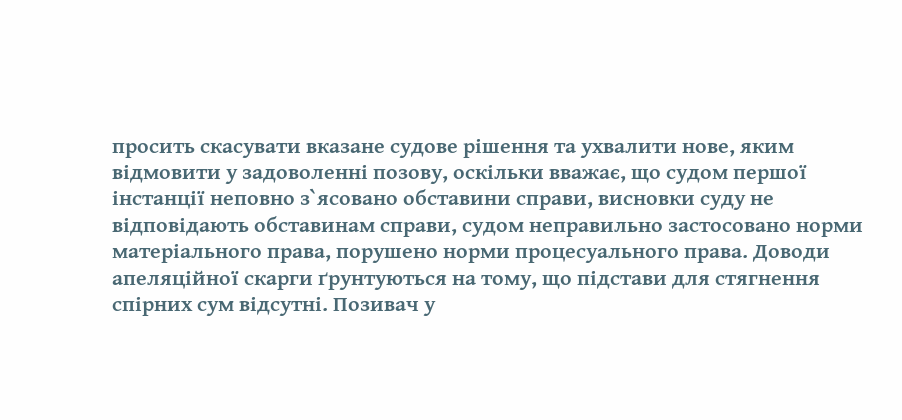просить скасувати вказане судове рішення та ухвалити нове, яким відмовити у задоволенні позову, оскільки вважає, що судом першої інстанції неповно з`ясовано обставини справи, висновки суду не відповідають обставинам справи, судом неправильно застосовано норми матеріального права, порушено норми процесуального права. Доводи апеляційної скарги ґрунтуються на тому, що підстави для стягнення спірних сум відсутні. Позивач у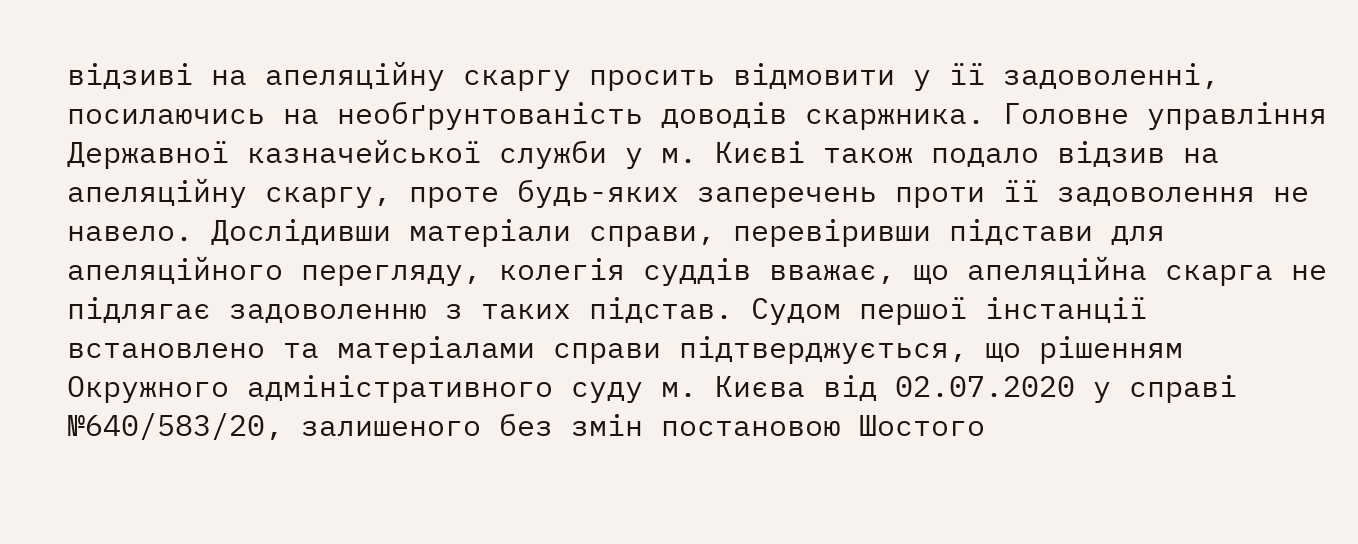відзиві на апеляційну скаргу просить відмовити у її задоволенні, посилаючись на необґрунтованість доводів скаржника. Головне управління Державної казначейської служби у м. Києві також подало відзив на апеляційну скаргу, проте будь-яких заперечень проти її задоволення не навело. Дослідивши матеріали справи, перевіривши підстави для апеляційного перегляду, колегія суддів вважає, що апеляційна скарга не підлягає задоволенню з таких підстав. Судом першої інстанції встановлено та матеріалами справи підтверджується, що рішенням Окружного адміністративного суду м. Києва від 02.07.2020 у справі №640/583/20, залишеного без змін постановою Шостого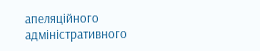апеляційного адміністративного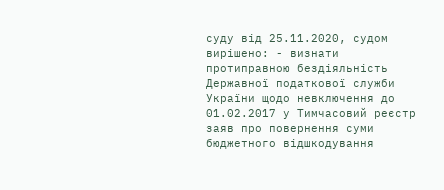суду від 25.11.2020, судом вирішено: - визнати протиправною бездіяльність Державної податкової служби України щодо невключення до 01.02.2017 у Тимчасовий реєстр заяв про повернення суми бюджетного відшкодування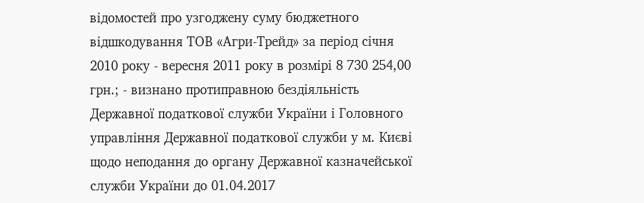відомостей про узгоджену суму бюджетного відшкодування ТОВ «Агри-Трейд» за період січня 2010 року - вересня 2011 року в розмірі 8 730 254,00 грн.; - визнано протиправною бездіяльність Державної податкової служби України і Головного управління Державної податкової служби у м. Києві щодо неподання до органу Державної казначейської служби України до 01.04.2017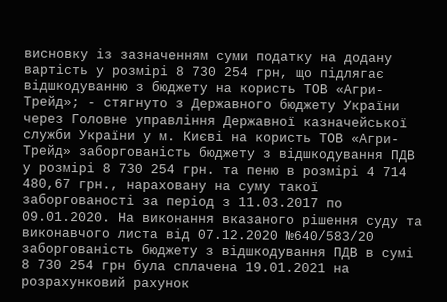висновку із зазначенням суми податку на додану вартість у розмірі 8 730 254 грн, що підлягає відшкодуванню з бюджету на користь ТОВ «Агри-Трейд»; - стягнуто з Державного бюджету України через Головне управління Державної казначейської служби України у м. Києві на користь ТОВ «Агри-Трейд» заборгованість бюджету з відшкодування ПДВ у розмірі 8 730 254 грн. та пеню в розмірі 4 714 480,67 грн., нараховану на суму такої заборгованості за період з 11.03.2017 по 09.01.2020. На виконання вказаного рішення суду та виконавчого листа від 07.12.2020 №640/583/20 заборгованість бюджету з відшкодування ПДВ в сумі 8 730 254 грн була сплачена 19.01.2021 на розрахунковий рахунок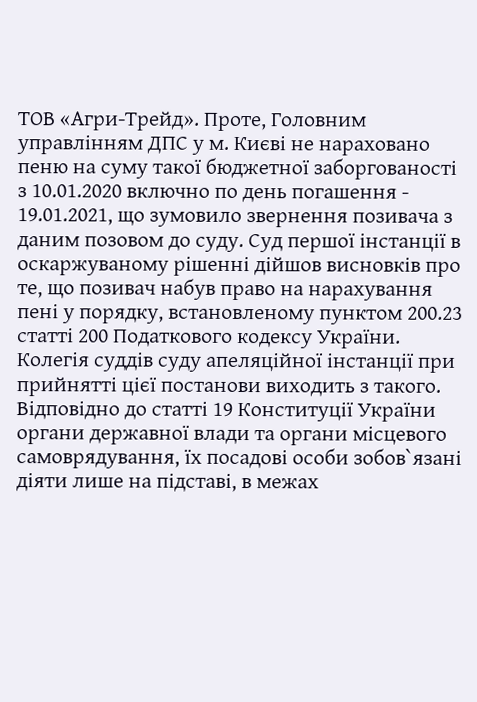ТОВ «Агри-Трейд». Проте, Головним управлінням ДПС у м. Києві не нараховано пеню на суму такої бюджетної заборгованості з 10.01.2020 включно по день погашення - 19.01.2021, що зумовило звернення позивача з даним позовом до суду. Суд першої інстанції в оскаржуваному рішенні дійшов висновків про те, що позивач набув право на нарахування пені у порядку, встановленому пунктом 200.23 статті 200 Податкового кодексу України. Колегія суддів суду апеляційної інстанції при прийнятті цієї постанови виходить з такого. Відповідно до статті 19 Конституції України органи державної влади та органи місцевого самоврядування, їх посадові особи зобов`язані діяти лише на підставі, в межах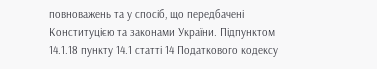повноважень та у спосіб, що передбачені Конституцією та законами України. Підпунктом 14.1.18 пункту 14.1 статті 14 Податкового кодексу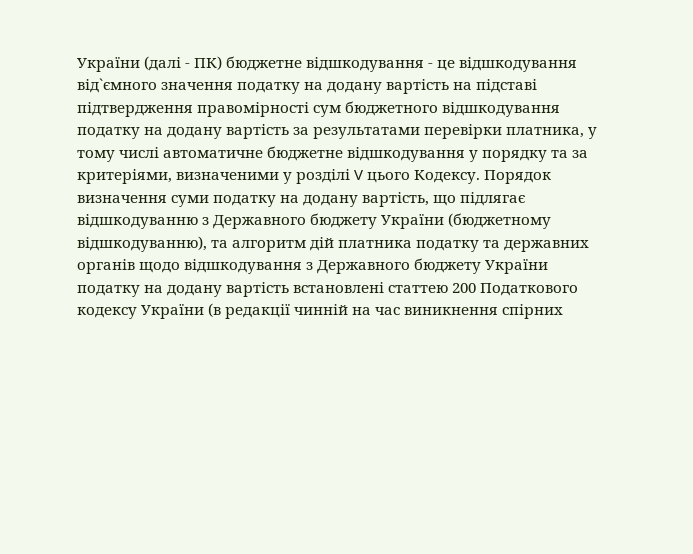України (далі - ПК) бюджетне відшкодування - це відшкодування від`ємного значення податку на додану вартість на підставі підтвердження правомірності сум бюджетного відшкодування податку на додану вартість за результатами перевірки платника, у тому числі автоматичне бюджетне відшкодування у порядку та за критеріями, визначеними у розділі V цього Кодексу. Порядок визначення суми податку на додану вартість, що підлягає відшкодуванню з Державного бюджету України (бюджетному відшкодуванню), та алгоритм дій платника податку та державних органів щодо відшкодування з Державного бюджету України податку на додану вартість встановлені статтею 200 Податкового кодексу України (в редакції чинній на час виникнення спірних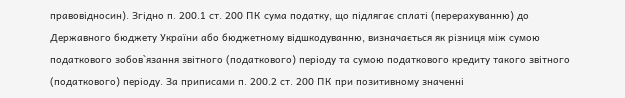правовідносин). Згідно п. 200.1 ст. 200 ПК сума податку, що підлягає сплаті (перерахуванню) до Державного бюджету України або бюджетному відшкодуванню, визначається як різниця між сумою податкового зобов`язання звітного (податкового) періоду та сумою податкового кредиту такого звітного (податкового) періоду. За приписами п. 200.2 ст. 200 ПК при позитивному значенні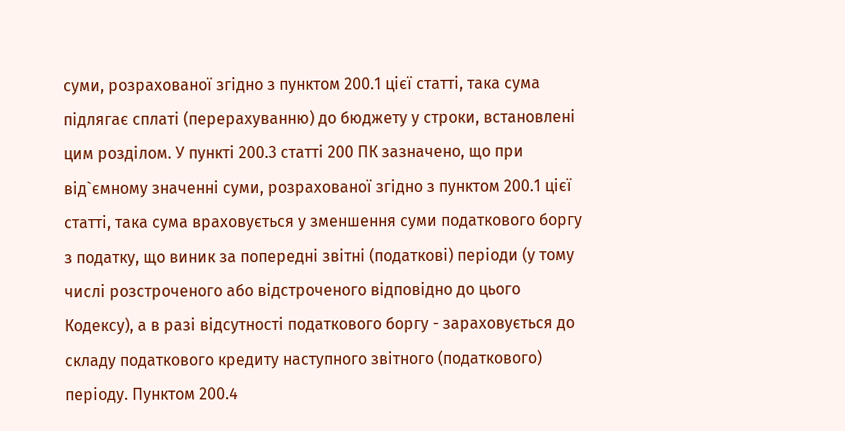суми, розрахованої згідно з пунктом 200.1 цієї статті, така сума підлягає сплаті (перерахуванню) до бюджету у строки, встановлені цим розділом. У пункті 200.3 статті 200 ПК зазначено, що при від`ємному значенні суми, розрахованої згідно з пунктом 200.1 цієї статті, така сума враховується у зменшення суми податкового боргу з податку, що виник за попередні звітні (податкові) періоди (у тому числі розстроченого або відстроченого відповідно до цього Кодексу), а в разі відсутності податкового боргу - зараховується до складу податкового кредиту наступного звітного (податкового) періоду. Пунктом 200.4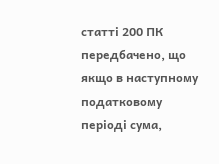статті 200 ПК передбачено, що якщо в наступному податковому періоді сума,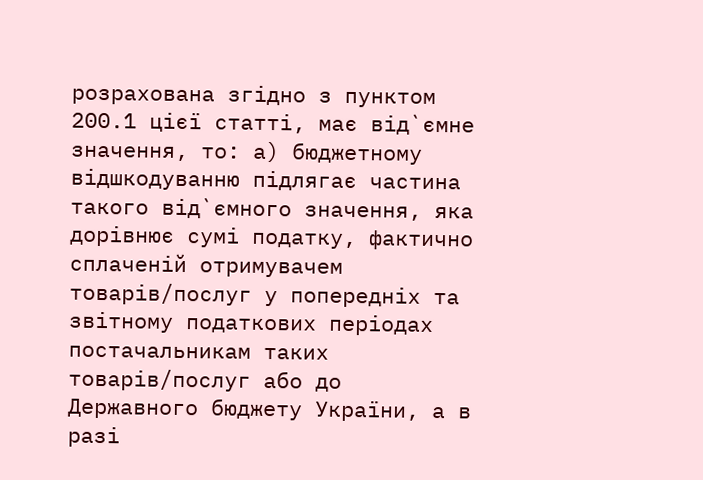розрахована згідно з пунктом 200.1 цієї статті, має від`ємне значення, то: а) бюджетному відшкодуванню підлягає частина такого від`ємного значення, яка дорівнює сумі податку, фактично сплаченій отримувачем товарів/послуг у попередніх та звітному податкових періодах постачальникам таких товарів/послуг або до Державного бюджету України, а в разі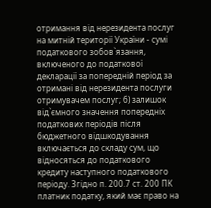отримання від нерезидента послуг на митній території України - сумі податкового зобов`язання, включеного до податкової декларації за попередній період за отримані від нерезидента послуги отримувачем послуг; б) залишок від`ємного значення попередніх податкових періодів після бюджетного відшкодування включається до складу сум, що відносяться до податкового кредиту наступного податкового періоду. Згідно п. 200.7 ст. 200 ПК платник податку, який має право на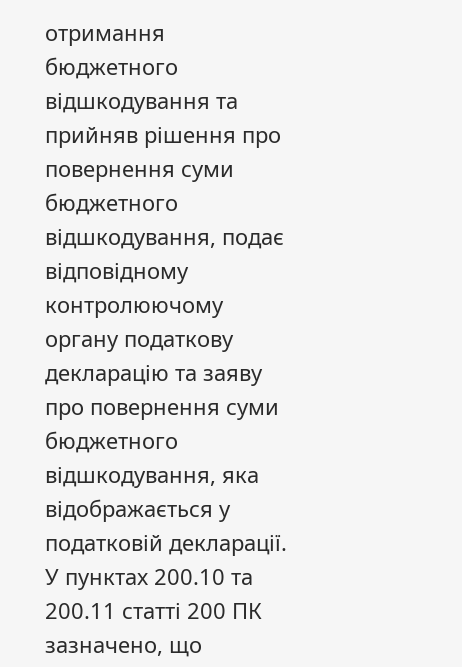отримання бюджетного відшкодування та прийняв рішення про повернення суми бюджетного відшкодування, подає відповідному контролюючому органу податкову декларацію та заяву про повернення суми бюджетного відшкодування, яка відображається у податковій декларації. У пунктах 200.10 та 200.11 статті 200 ПК зазначено, що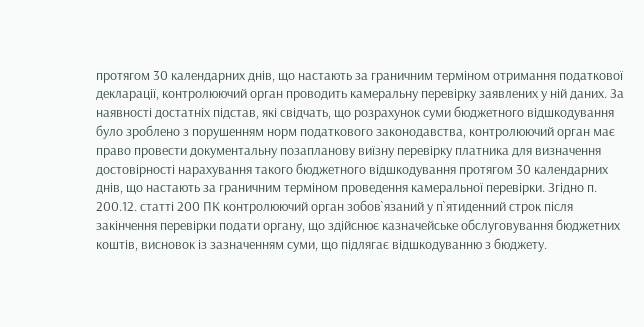протягом 30 календарних днів, що настають за граничним терміном отримання податкової декларації, контролюючий орган проводить камеральну перевірку заявлених у ній даних. За наявності достатніх підстав, які свідчать, що розрахунок суми бюджетного відшкодування було зроблено з порушенням норм податкового законодавства, контролюючий орган має право провести документальну позапланову виїзну перевірку платника для визначення достовірності нарахування такого бюджетного відшкодування протягом 30 календарних днів, що настають за граничним терміном проведення камеральної перевірки. Згідно п. 200.12. статті 200 ПК контролюючий орган зобов`язаний у п`ятиденний строк після закінчення перевірки подати органу, що здійснює казначейське обслуговування бюджетних коштів, висновок із зазначенням суми, що підлягає відшкодуванню з бюджету.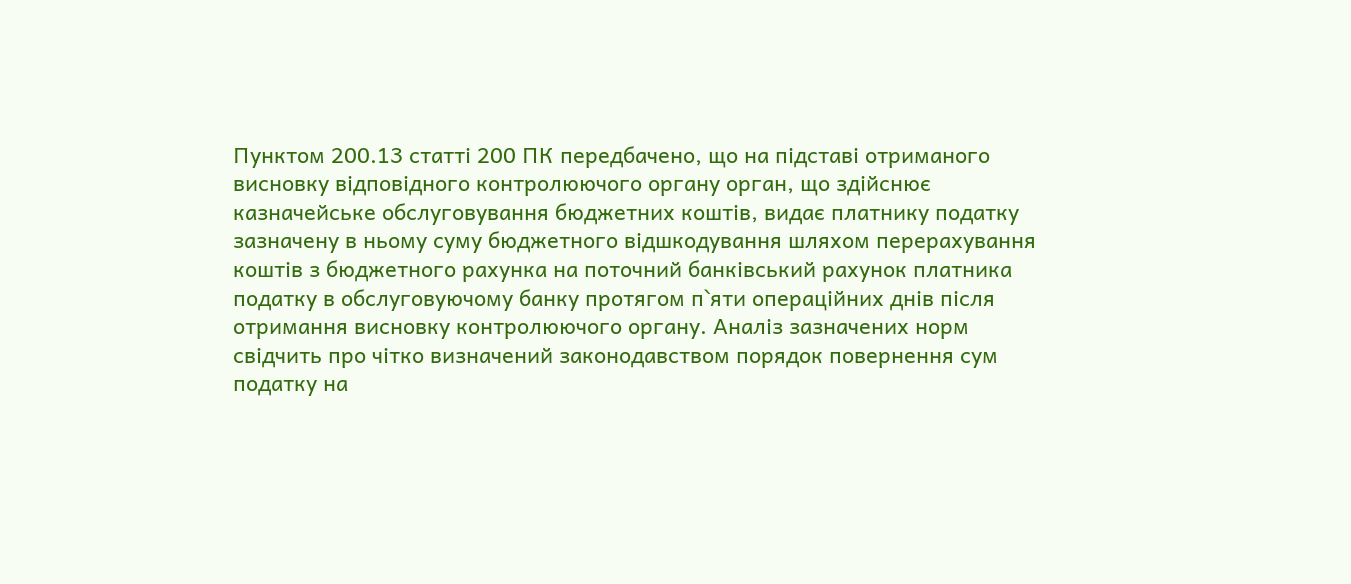Пунктом 200.13 статті 200 ПК передбачено, що на підставі отриманого висновку відповідного контролюючого органу орган, що здійснює казначейське обслуговування бюджетних коштів, видає платнику податку зазначену в ньому суму бюджетного відшкодування шляхом перерахування коштів з бюджетного рахунка на поточний банківський рахунок платника податку в обслуговуючому банку протягом п`яти операційних днів після отримання висновку контролюючого органу. Аналіз зазначених норм свідчить про чітко визначений законодавством порядок повернення сум податку на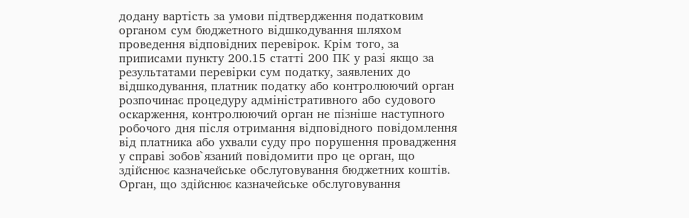додану вартість за умови підтвердження податковим органом сум бюджетного відшкодування шляхом проведення відповідних перевірок. Крім того, за приписами пункту 200.15 статті 200 ПК у разі якщо за результатами перевірки сум податку, заявлених до відшкодування, платник податку або контролюючий орган розпочинає процедуру адміністративного або судового оскарження, контролюючий орган не пізніше наступного робочого дня після отримання відповідного повідомлення від платника або ухвали суду про порушення провадження у справі зобов`язаний повідомити про це орган, що здійснює казначейське обслуговування бюджетних коштів. Орган, що здійснює казначейське обслуговування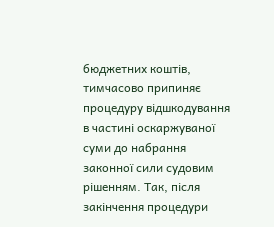бюджетних коштів, тимчасово припиняє процедуру відшкодування в частині оскаржуваної суми до набрання законної сили судовим рішенням. Так, після закінчення процедури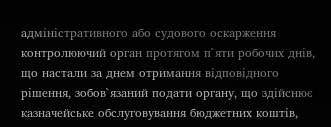адміністративного або судового оскарження контролюючий орган протягом п`яти робочих днів, що настали за днем отримання відповідного рішення, зобов`язаний подати органу, що здійснює казначейське обслуговування бюджетних коштів,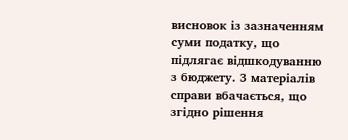висновок із зазначенням суми податку, що підлягає відшкодуванню з бюджету. З матеріалів справи вбачається, що згідно рішення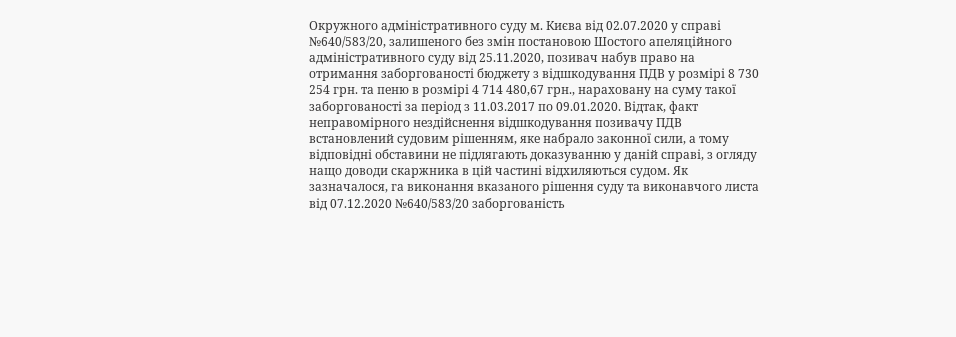Окружного адміністративного суду м. Києва від 02.07.2020 у справі №640/583/20, залишеного без змін постановою Шостого апеляційного адміністративного суду від 25.11.2020, позивач набув право на отримання заборгованості бюджету з відшкодування ПДВ у розмірі 8 730 254 грн. та пеню в розмірі 4 714 480,67 грн., нараховану на суму такої заборгованості за період з 11.03.2017 по 09.01.2020. Відтак, факт неправомірного нездійснення відшкодування позивачу ПДВ встановлений судовим рішенням, яке набрало законної сили, а тому відповідні обставини не підлягають доказуванню у даній справі, з огляду нащо доводи скаржника в цій частині відхиляються судом. Як зазначалося, га виконання вказаного рішення суду та виконавчого листа від 07.12.2020 №640/583/20 заборгованість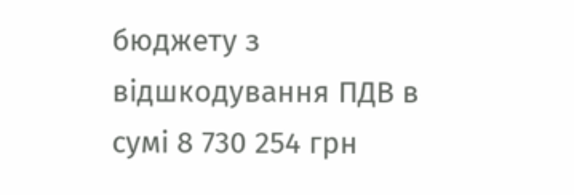бюджету з відшкодування ПДВ в сумі 8 730 254 грн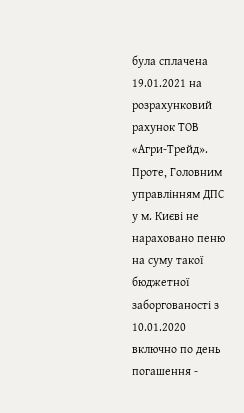була сплачена 19.01.2021 на розрахунковий рахунок ТОВ «Агри-Трейд». Проте, Головним управлінням ДПС у м. Києві не нараховано пеню на суму такої бюджетної заборгованості з 10.01.2020 включно по день погашення -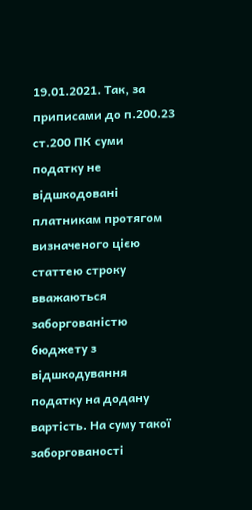19.01.2021. Так, за приписами до п.200.23 ст.200 ПК суми податку не відшкодовані платникам протягом визначеного цією статтею строку вважаються заборгованістю бюджету з відшкодування податку на додану вартість. На суму такої заборгованості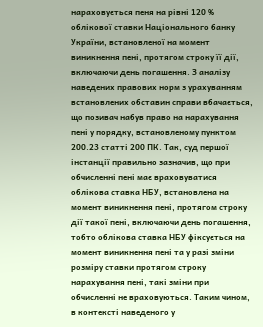нараховується пеня на рівні 120 % облікової ставки Національного банку України, встановленої на момент виникнення пені, протягом строку її дії, включаючи день погашення. З аналізу наведених правових норм з урахуванням встановлених обставин справи вбачається, що позивач набув право на нарахування пені у порядку, встановленому пунктом 200.23 статті 200 ПК. Так, суд першої інстанції правильно зазначив, що при обчисленні пені має враховуватися облікова ставка НБУ, встановлена на момент виникнення пені, протягом строку дії такої пені, включаючи день погашення, тобто облікова ставка НБУ фіксується на момент виникнення пені та у разі зміни розміру ставки протягом строку нарахування пені, такі зміни при обчисленні не враховуються. Таким чином, в контексті наведеного у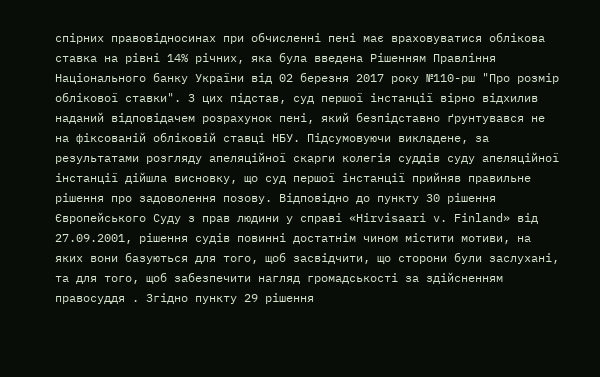спірних правовідносинах при обчисленні пені має враховуватися облікова ставка на рівні 14% річних, яка була введена Рішенням Правління Національного банку України від 02 березня 2017 року №110-рш "Про розмір облікової ставки". З цих підстав, суд першої інстанції вірно відхилив наданий відповідачем розрахунок пені, який безпідставно ґрунтувався не на фіксованій обліковій ставці НБУ. Підсумовуючи викладене, за результатами розгляду апеляційної скарги колегія суддів суду апеляційної інстанції дійшла висновку, що суд першої інстанції прийняв правильне рішення про задоволення позову. Відповідно до пункту 30 рішення Європейського Суду з прав людини у справі «Hirvisaari v. Finland» від 27.09.2001, рішення судів повинні достатнім чином містити мотиви, на яких вони базуються для того, щоб засвідчити, що сторони були заслухані, та для того, щоб забезпечити нагляд громадськості за здійсненням правосуддя . Згідно пункту 29 рішення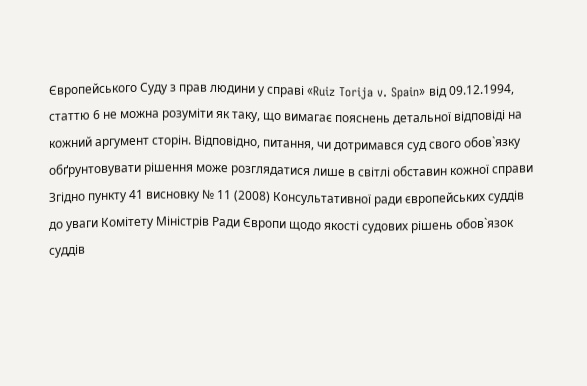Європейського Суду з прав людини у справі «Ruiz Torija v. Spain» від 09.12.1994, статтю 6 не можна розуміти як таку, що вимагає пояснень детальної відповіді на кожний аргумент сторін. Відповідно, питання, чи дотримався суд свого обов`язку обґрунтовувати рішення може розглядатися лише в світлі обставин кожної справи Згідно пункту 41 висновку № 11 (2008) Консультативної ради європейських суддів до уваги Комітету Міністрів Ради Європи щодо якості судових рішень обов`язок суддів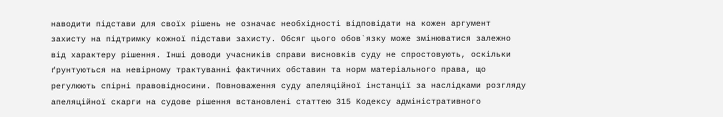наводити підстави для своїх рішень не означає необхідності відповідати на кожен аргумент захисту на підтримку кожної підстави захисту. Обсяг цього обов`язку може змінюватися залежно від характеру рішення. Інші доводи учасників справи висновків суду не спростовують, оскільки ґрунтуються на невірному трактуванні фактичних обставин та норм матеріального права, що регулюють спірні правовідносини. Повноваження суду апеляційної інстанції за наслідками розгляду апеляційної скарги на судове рішення встановлені статтею 315 Кодексу адміністративного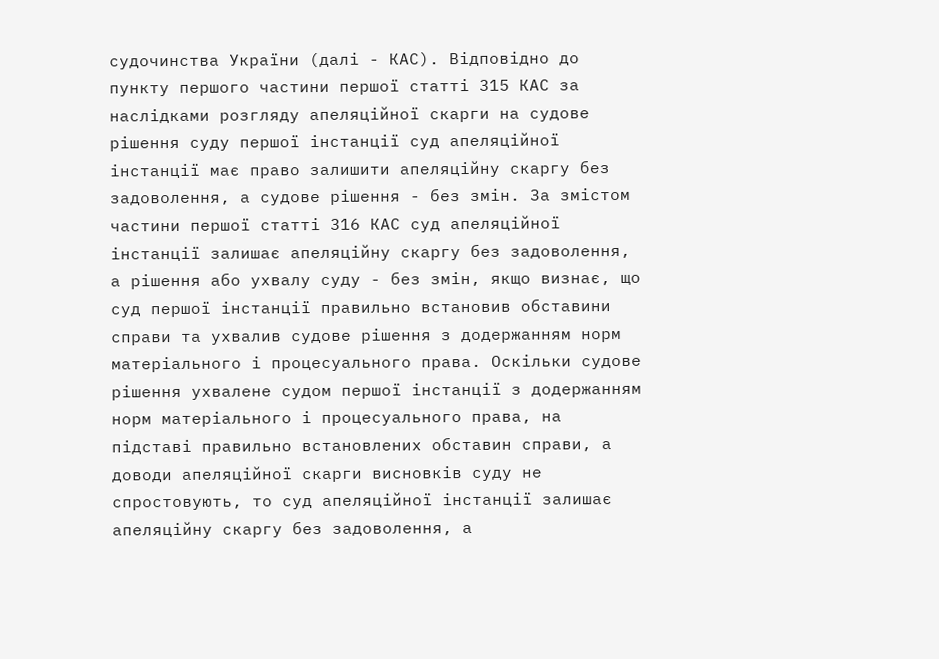судочинства України (далі - КАС). Відповідно до пункту першого частини першої статті 315 КАС за наслідками розгляду апеляційної скарги на судове рішення суду першої інстанції суд апеляційної інстанції має право залишити апеляційну скаргу без задоволення, а судове рішення - без змін. За змістом частини першої статті 316 КАС суд апеляційної інстанції залишає апеляційну скаргу без задоволення, а рішення або ухвалу суду - без змін, якщо визнає, що суд першої інстанції правильно встановив обставини справи та ухвалив судове рішення з додержанням норм матеріального і процесуального права. Оскільки судове рішення ухвалене судом першої інстанції з додержанням норм матеріального і процесуального права, на підставі правильно встановлених обставин справи, а доводи апеляційної скарги висновків суду не спростовують, то суд апеляційної інстанції залишає апеляційну скаргу без задоволення, а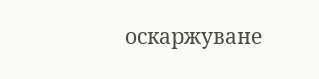оскаржуване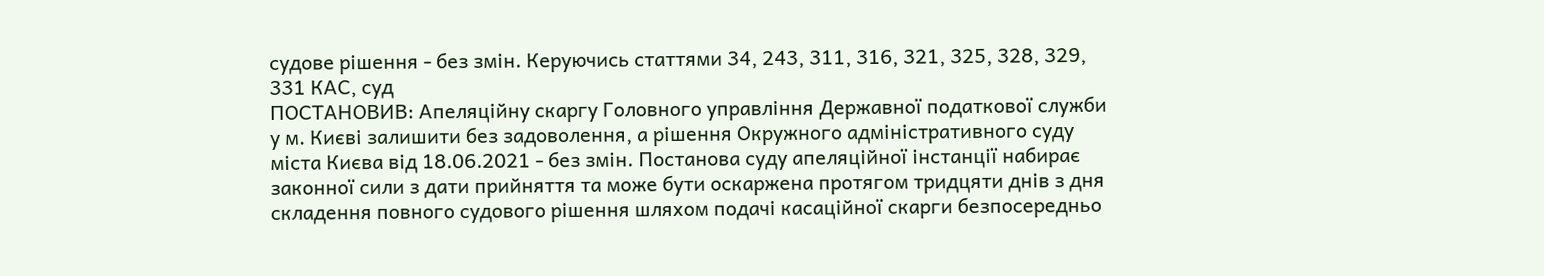судове рішення - без змін. Керуючись статтями 34, 243, 311, 316, 321, 325, 328, 329, 331 КАС, суд
ПОСТАНОВИВ: Апеляційну скаргу Головного управління Державної податкової служби у м. Києві залишити без задоволення, а рішення Окружного адміністративного суду міста Києва від 18.06.2021 - без змін. Постанова суду апеляційної інстанції набирає законної сили з дати прийняття та може бути оскаржена протягом тридцяти днів з дня складення повного судового рішення шляхом подачі касаційної скарги безпосередньо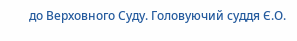до Верховного Суду. Головуючий суддя Є.О.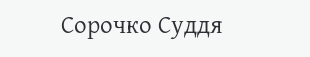Сорочко Суддя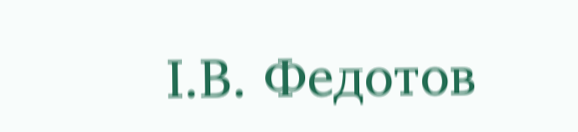І.В. Федотов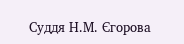Суддя Н.М. Єгорова